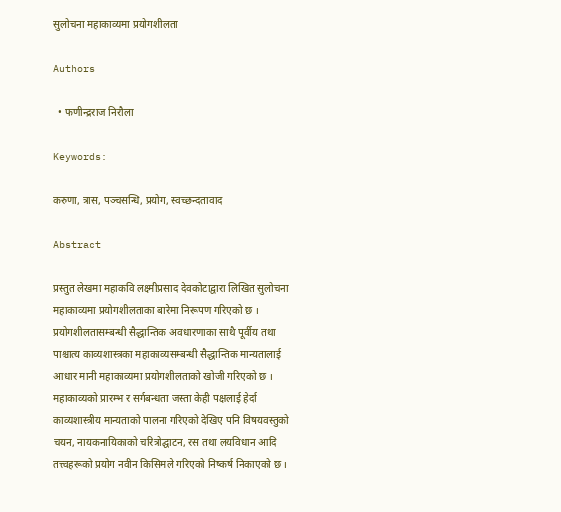सुलोचना महाकाव्यमा प्रयोगशीलता

Authors

  • फणीन्द्रराज निरौला

Keywords:

करुणा, त्रास, पञ्चसन्धि, प्रयोग, स्वच्छन्दतावाद

Abstract

प्रस्तुत लेखमा महाकवि लक्ष्मीप्रसाद देवकोटाद्वारा लिखित सुलोचना महाकाव्यमा प्रयोगशीलताका बारेमा निरूपण गरिएको छ । प्रयोगशीलतासम्बन्धी सैद्धान्तिक अवधारणाका साथै पूर्वीय तथा पाश्चात्य काव्यशास्त्रका महाकाव्यसम्बन्धी सैद्धान्तिक मान्यतालाई आधार मानी महाकाव्यमा प्रयोगशीलताको खोजी गरिएको छ । महाकाव्यको प्रारम्भ र सर्गबन्धता जस्ता केही पक्षलाई हेर्दा काव्यशास्त्रीय मान्यताको पालना गरिएको देखिए पनि विषयवस्तुको चयन, नायकनायिकाको चरित्रोद्घाटन, रस तथा लयविधान आदि तत्त्वहरूको प्रयोग नवीन किसिमले गरिएको निष्कर्ष निकाएको छ ।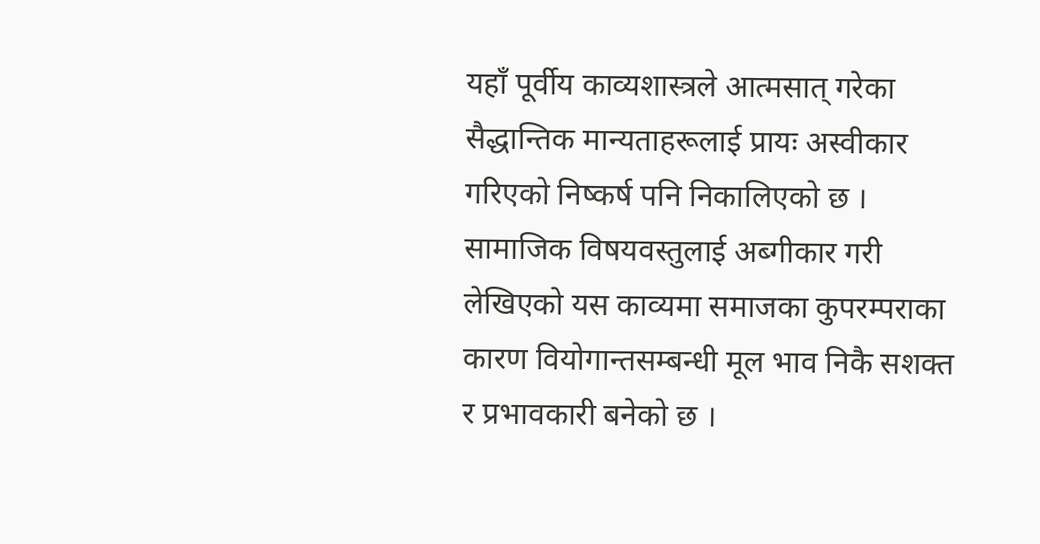यहाँ पूर्वीय काव्यशास्त्रले आत्मसात् गरेका सैद्धान्तिक मान्यताहरूलाई प्रायः अस्वीकार गरिएको निष्कर्ष पनि निकालिएको छ । सामाजिक विषयवस्तुलाई अब्गीकार गरी लेखिएको यस काव्यमा समाजका कुपरम्पराका कारण वियोगान्तसम्बन्धी मूल भाव निकै सशक्त र प्रभावकारी बनेको छ ।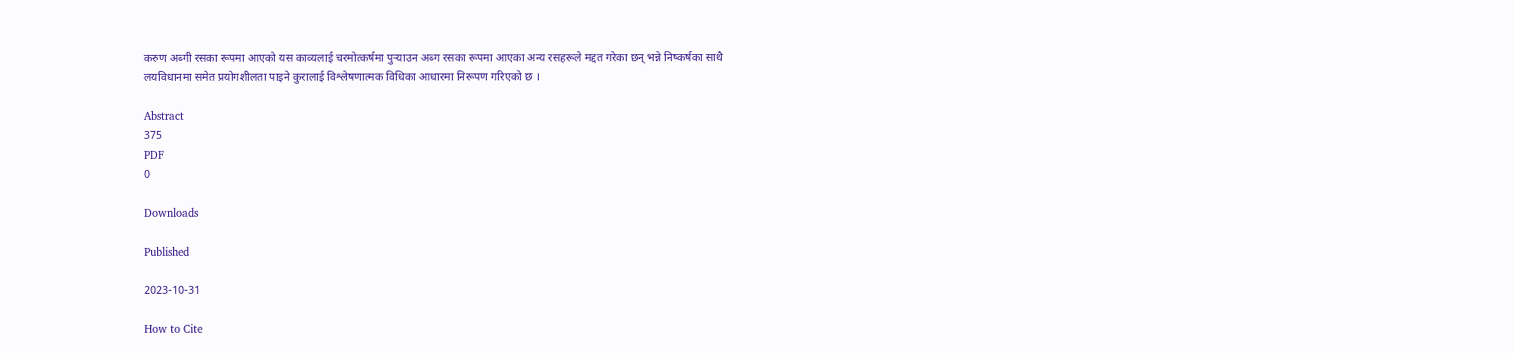करुण अब्गी रसका रूपमा आएको यस काव्यलाई चरमोत्कर्षमा पुर्‍याउन अब्ग रसका रूपमा आएका अन्य रसहरूले मद्दत गरेका छन् भन्ने निष्कर्षका साथै लयविधानमा समेत प्रयोगशीलता पाइने कुरालाई विश्लेषणात्मक विधिका आधारमा निरूपण गरिएको छ ।

Abstract
375
PDF
0

Downloads

Published

2023-10-31

How to Cite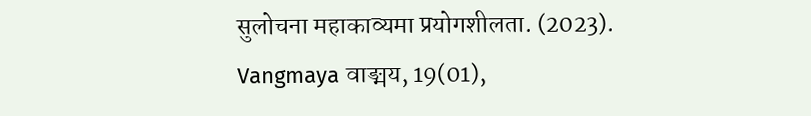सुलोचना महाकाव्यमा प्रयोगशीलता. (2023). Vangmaya वाङ्मय, 19(01),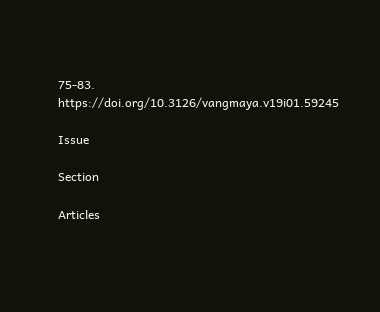75-83. https://doi.org/10.3126/vangmaya.v19i01.59245

Issue

Section

Articles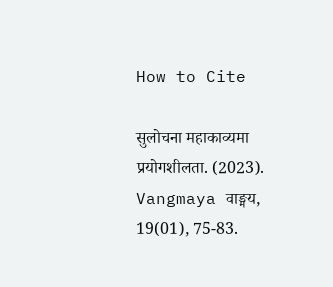How to Cite

सुलोचना महाकाव्यमा प्रयोगशीलता. (2023). Vangmaya वाङ्मय, 19(01), 75-83.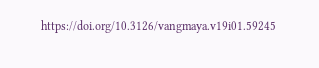https://doi.org/10.3126/vangmaya.v19i01.59245